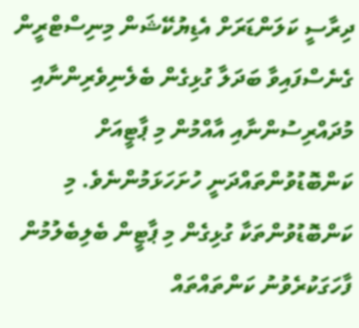ދިރާސީ ކަލަންޑަރަށް އެޑިޔުކޭޝަން މިނިސްޓްރީން ގެނެސްފައިވާ ބަދަލާ ގުޅިގެން ބެލެނިވެރިންނާއި މުދައްރިސުންނާއި އާއްމުން މި ޕާޓީއަށް ކަންބޮޑުވުންތައްދަނީ ހުށަހަޅަމުންނެވެ. މި ކަންބޮޑުވުންތަކާ ގުޅިގެން މި ޕާޓީން ބެލިބެލުމުން ފާހަގަކުރެވުނު ކަންތައްތައް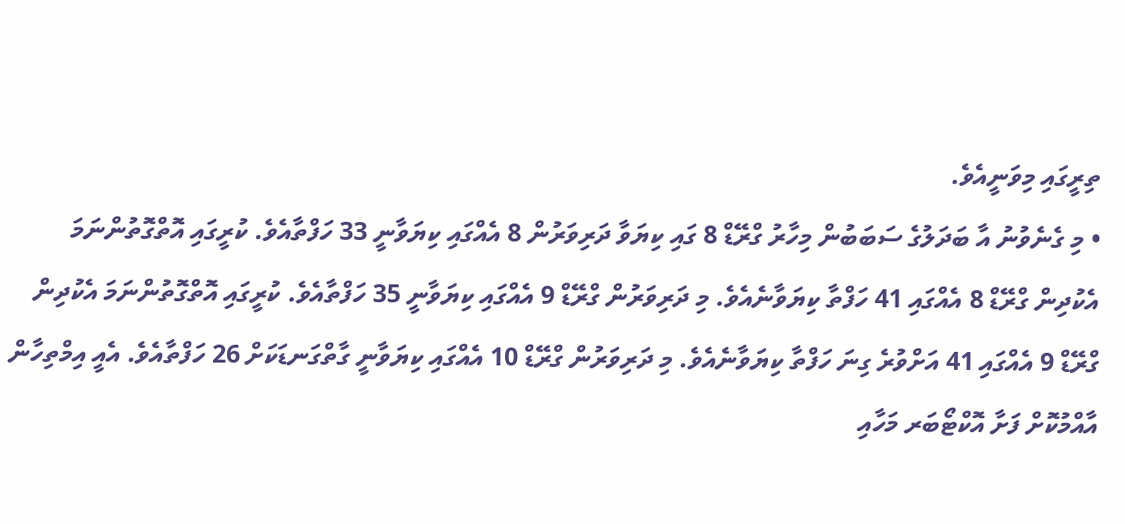ތިރީގައި މިވަނީއެވެ.
• މި ގެނެވުނު އާ ބަދަލުގެ ސަބަބުން މިހާރު ގްރޭޑް 8 ގައި ކިޔަވާ ދަރިވަރުން 8 އެއްގައި ކިޔަވާނީ 33 ހަފްތާއެވެ. ކުރީގައި އޮތްގޮތުންނަމަ އެކުދިން ގްރޭޑް 8 އެއްގައި 41 ހަފްތާ ކިޔަވާނެއެވެ. މި ދަރިވަރުން ގްރޭޑް 9 އެއްގައި ކިޔަވާނީ 35 ހަފްތާއެވެ. ކުރީގައި އޮތްގޮތުންނަމަ އެކުދިން ގްރޭޑް 9 އެއްގައި 41 އަށްވުރެ ގިނަ ހަފްތާ ކިޔަވާނެއެވެ. މި ދަރިވަރުން ގްރޭޑް 10 އެއްގައި ކިޔަވާނީ ގާތްގަނޑަކަށް 26 ހަފްތާއެވެ. އެއީ އިމްތިހާން އާއްމުކޮށް ފަށާ އޮކްޓޯބަރ މަހާއި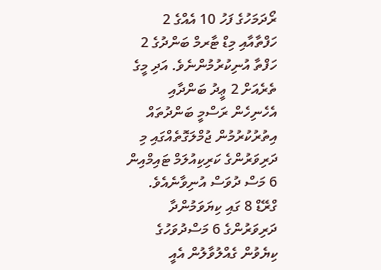ރޯދަމަހުގެ ފަހު 10 އެއްގެ 2 ހަފްތާއާއި މިޑް ޓާރމް ބަންދުގެ 2 ހަފްތާ އުނިކުރުމުންނެވެ. އަދި މީގެ ތެރެއަށް 2 ޢީދު ބަންދާއި އެހެނިހެން ރަސްމީ ބަންދުތައް އިތުރުކުރުމުން ޖުމްލަގޮތެއްގައި މި ދަރިވަރުންގެ ކަރިކިއުލަމް ޓައިމްއިން 6 މަސް ދުވަސް އުނިވާނެއެވެ. ގްރޭޑް 8 ގައި ކިޔަވަމުންދާ ދަރިވަރުންގެ 6 މަސްދުވަހުގެ ކިޔެވުން ގެއްލުވާލުން އެއީ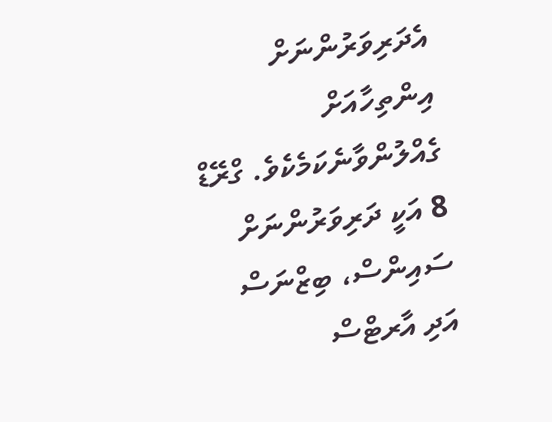އެދަރިވަރުންނަށް އިންތިހާއަށް ގެއްލުންވާނެކަމެކެވެ. ގްރޭޑް 8 އަކީ ދަރިވަރުންނަށް ސައިންސް، ބިޒްނަސް އަދި އާރޓްސް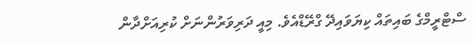ސްޓްރީމްގެ ބައިތައް ކިޔަވައިދޭ ގްރޭޑްއެވެ. މިއީ ދަރިވަރުންނަށް ކުރިއަށްދާން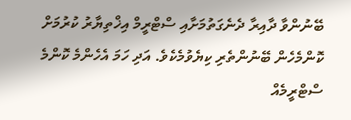ބޭނުންވާ ދާއިރާ ދެނެގަތުމަށާއި ސްޓްރީމް އިޚްތިޔާރު ކުރުމަށް ކޮންމެހެން ބޭނުންތެރި ކިޔެވުމެކެވެ. އަދި ހަމަ އެހެންމެ ކޮންމެ ސްޓްރީމެއް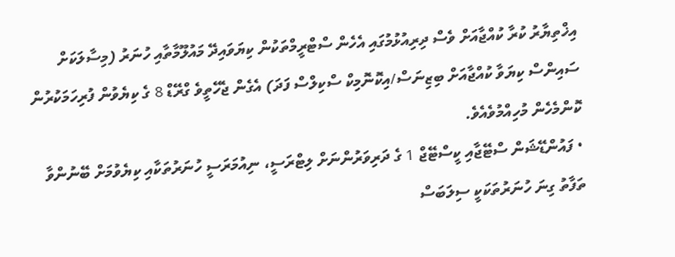އިޚްތިޔާރު ކުރާ ކުއްޖާއަށް ވެސް ދިރިއުޅުމުގައި އެހެން ސްޓްރީމްތަކުން ކިޔަވައިދޭ މައުލޫމާތާއި ހުނަރު (މިސާލަކަށް ސައިންސް ކިޔަވާ ކުއްޖާއަށް ބިޒިނަސް/އިކޮނޮމިކް ސްކިލްސް ފަދަ) އެގެން ޖެހޭތީވެ ގްރޭޑް 8 ގެ ކިޔެވުން ފުރިހަމަކުރުން ކޮންމެހެން މުހިއްމުވެއެވެ.
• ފައުންޑޭޝަން ސްޓޭޖާއި ކީސްޓޭޖް 1 ގެ ދަރިވަރުންނަށް ލިޓްރަސީ، ނިއުމަރަސީ ހުނަރުތަކާއި ކިޔެވުމަށް ބޭނުންވާ ތަފާތު ގިނަ ހުނަރުތަކަކީ ސިލަބަސް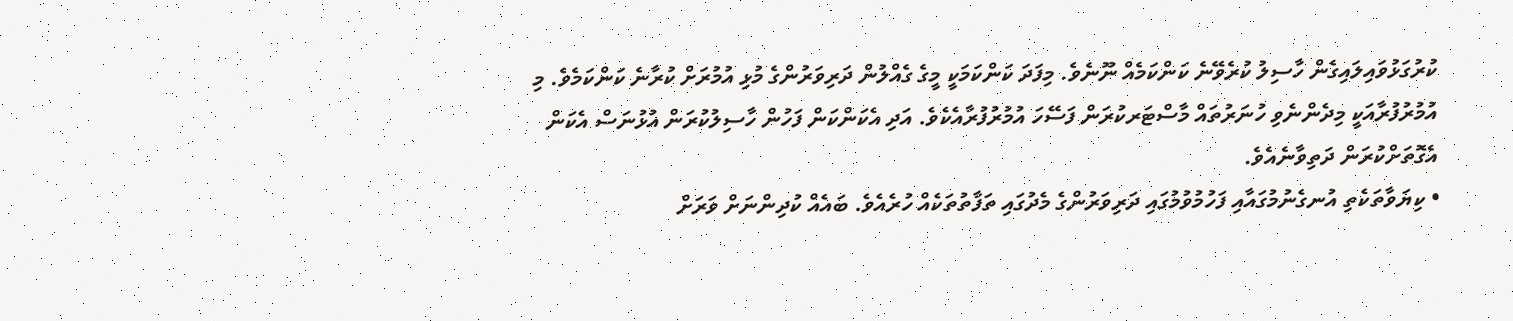ކުރުގަޅުވައިލައިގެން ހާސިލު ކުރެވޭނެ ކަންކަމެއް ނޫނެވެ. މިފަދަ ކަންކަމަކީ މީގެ ގެއްލުން ދަރިވަރުންގެ މުޅި އުމުރަށް ކުރާނެ ކަންކަމެވެ. މި އުމުރުފުރާއަކީ މިދެންނެވި ހުނަރުތައް މާސްޓަރކުރަން ފަސޭހަ އުމުރުފުރާއެކެވެ. އަދި އެކަންކަން ފަހުން ހާސިލުކުރަން އުޅުނަސް އެކަން އެގޮތަށްކުރަން ދަތިވާނެއެވެ.
• ކިޔަވާތަކެތި އުނގެނުމުގައާއި ފަހުމުވުމުގައި ދަރިވަރުންގެ މެދުގައި ތަފާތުތަކެއް ހުރެއެވެ. ބައެއް ކުދިންނަށް ވަރަށް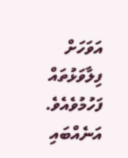އަވަހަށް ފިލާވަޅުތައް ފަހުމުވެއެވެ. އަނެއްބައި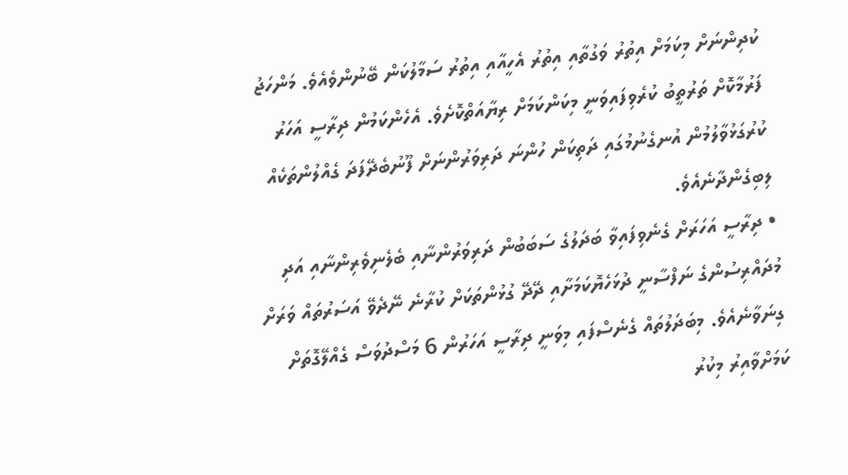ކުދިންނަށް މިކަމަށް އިތުރު ވަގުތާއި އިތުރު އެހީއާއި އިތުރު ސަމާލުކަން ބޭނުންވެއެވެ. މަންހަޖު ފަރުމާކޮށް ތަރުތީބު ކުރެވިފައިވަނީ މިކަންކަމަށް ރިޔާއަތްކޮށެވެ. އެހެންކަމުން ދިރާސީ އަހަރު ކުރުގަޅުވާލުމުން އުނގެނުމުގައި ދަތިކަން ހުންނަ ދަރިވަރުންނަށް ފޫނުބެދޭފަދަ ގެއްލުންތަކެއް ލިބިގެންދާނެއެވެ.
• ދިރާސީ އަހަރަށް ގެނެވިފައިވާ ބަދަލުގެ ސަބަބުން ދަރިވަރުންނާއި ބެލެނިވެރިންނާއި އަދި މުދައްރިސުންގެ ނަފްސާނީ ދުޅަހެޔޮކަމަށާއި ދޭދޭ ގުޅުންތަކަށް ކުރާނެ ނޭދެވޭ އަސަރުތައް ވަރަށް ގިނަވާނެއެވެ. މިބަދަލުތައް ގެނެސްފައި މިވަނީ ދިރާސީ އަހަރުން 6 މަސްދުވަސް ގެއްލޭގޮތަށް ކަމަށްވާއިރު މިކުރު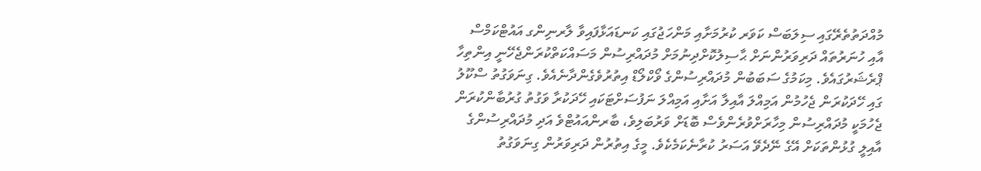މުއްދަތުތެރޭގައި ސިލަބަސް ކަވަރ ކުރުމަށާއި މަންހަޖުގައި ކަނޑައަޅާފައިވާ ލާރނިންގ އައުޓްކަމްސް އާއި ހުނަރުތައް ދަރިވަރުންނަށް ޙާސިލުކޮށްދިނުމަށް މުދައްރިސުން މަސައްކަތްކުރަންޖެހޭނީ އިންތިހާ ޕްރެޝަރުގައެވެ. މިކަމުގެ ސަބަބުން މުދައްރިސުންގެ ވޯކްލޯޑް އިތުރުވެގެންދާނެއެވެ. ގިނަވަގުތު ސްކޫލު ގައި ހޭދަކުރަން ޖެހުމުން އަމިއްލަ އާއިލާ އަށާއި އަމިއްލަ ނަފުސަށްޓަކައި ހޭދަކުރާ ވަގުތު ގުރުބާންކުރަން ޖެހުމަކީ މުދައްރިސުން މިހާރަށްވުރެންވެސް ބޮޑަށް ވަރުބަލިވެ، ބާރންއައުޓްވެ އަދި މުދައްރިސުންގެ އާއިލީ ގުޅުންތަކަށް އޭގެ ނޭދެވޭ އަސަރު ކުރާނެކަމެކެވެ. މީގެ އިތުރުން ދަރިވަރުން ގިނަވަގުތު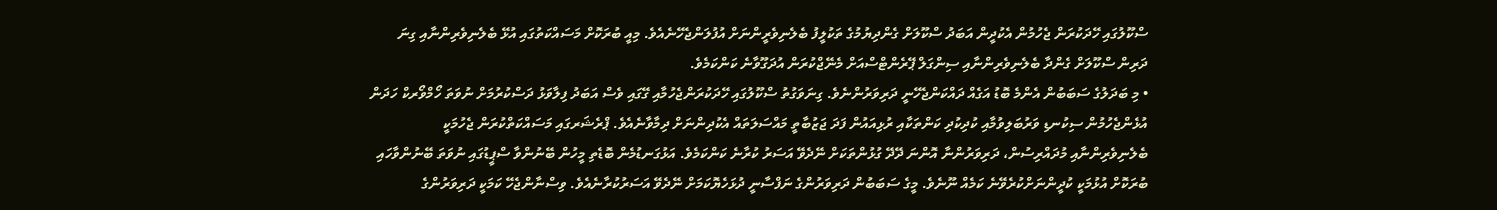ސްކޫލުގައި ހޭދަކުރަން ޖެހުމުން އެކުދީން އަބަދު ސްކޫލަށް ގެންދިޔުމުގެ ތަކުލީފު ބެލެނިވެރީންނަށް އުފުލަންޖެހޭނެއެވެ. މިއީ ބުރަކޮށް މަސައްކަތުގައި އުޅޭ ބެލެނިވެރިންނާއި ގިނަ ދަރިން ސްކޫލަށް ގެންދާ ބެލެނިވެރިންނާއި ސިންގަލް ޕޭރެންޓްސްއަށް މެނޭޖްކުރަން އުދަގޫވާނެ ކަންކަމެވެ.
• މި ބަދަލުގެ ސަބަބުން އެންމެ ބޮޑު އަގެއް ދައްކަންޖެހޭނީ ދަރިވަރުންނެވެ. ގިނަވަގުތު ސްކޫލުގައި ހޭދަކުރަންޖެހުމާއި ގޭގައި ވެސް އަބަދު ފިލާވަޅު ދަސްކުރުމަށް ނުވަތަ ހޯމްވޯރކް ހަދަން އުޅެންޖެހުމުން ސިކުނޑި ވަރުބަލިވުމާއި ކުދިކުދި ކަންތަކާއި ރުޅިއައުން ފަދަ ޖަޒުބާތީ މައްސަލަތައް އެކުދިންނަށް ދިމާވާނެއެވެ. ޕްރެޝަރގައި މަސައްކަތްކުރަން ޖެހުމަކީ ބެލެނިވެރިންނާއި މުދައްރިސުން، ދަރިވަރުންނާ އޮންނަ ދޭދޭ ގުޅުންތަކަށް ނޭދެވޭ އަސަރު ކުރާނެ ކަންކަމެވެ. އަޅުގަނޑުމެން ބޮޑެތި މީހުން ބޭނުންވާ ސްޕީޑުގައި ނުވަތަ ބޭނުންވާހައި ބުރަކޮށް އުޅުމަކީ ކުދީންނަށްކުރެވޭނެ ކަމެއް ނޫނެވެ. މީގެ ސަބަބުން ދަރިވަރުންގެ ނަފްސާނީ ދުޅަހެޔޮކަމަށް ނޭދެވޭ އަސަރުކުރާނެއެވެ. ވިސްނާންޖެހޭ ކަމަކީ ދަރިވަރުންގެ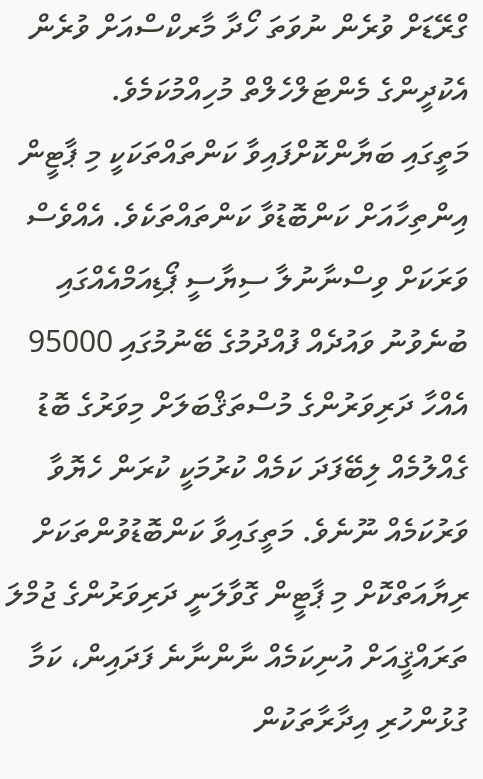ގްރޭޑަށް ވުރެން ނުވަތަ ހޯދާ މާރކްސްއަށް ވުރެން އެކުދީންގެ މެންޓަލްހެލްތް މުހިއްމުކަމެވެ.
މަތީގައި ބަޔާންކޮށްފައިވާ ކަންތައްތަކަކީ މި ޕާޓީން އިންތިހާއަށް ކަންބޮޑުވާ ކަންތައްތަކެވެ. އެއްވެސް ވަރަކަށް ވިސްނާނުލާ ސިޔާސީ ޕޯޑިއަމްއެއްގައި ބުނެވުނު ވައުދެއް ފުއްދުމުގެ ބޭނުމުގައި 95000 އެއްހާ ދަރިވަރުންގެ މުސްތަޤްބަލަށް މިވަރުގެ ބޮޑު ގެއްލުމެއް ލިބޭފަދަ ކަމެއް ކުރުމަކީ ކުރަން ހެޔޮވާ ވަރުކަމެއް ނޫނެވެ. މަތީގައިވާ ކަންބޮޑުވުންތަކަށް ރިޔާއަތްކޮށް މި ޕާޓީން ގޮވާލަނީ ދަރިވަރުންގެ ޖުމްލަ ތަރައްޤީއަށް އުނިކަމެއް ނާންނާނެ ފަދައިން، ކަމާ ގުޅުންހުރި އިދާރާތަކުން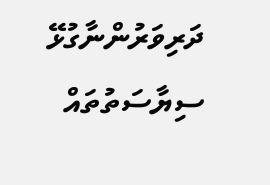ދަރިވަރުންނާގުޅޭ ސިޔާސަތުތައް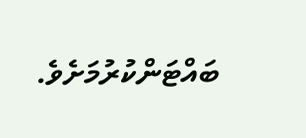ބައްޓަންކުރުމަށެވެ.